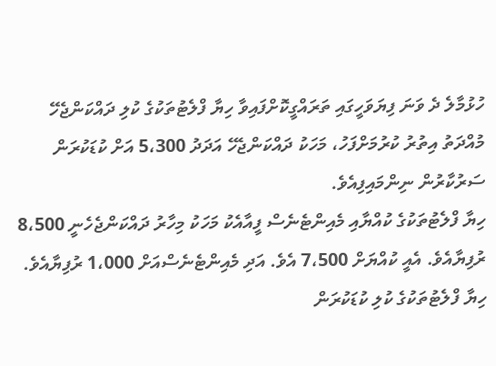ހުޅުމާލެ ދެ ވަނަ ފިޔަވަހީގައި ތަރައްގީކޮށްފައިވާ ހިޔާ ފްލެޓުތަކުގެ ކުލި ދައްކަންޖެހޭ މުއްދަތު އިތުރު ކުރުމަށްފަހު، މަހަކު ދައްކަންޖެހޭ އަދަދު 5،300 އަށް ކުޑަކުރަން ސަރުކާރުން ނިންމައިފިއެވެ.
ހިޔާ ފްލެޓުތަކުގެ ކުއްޔާއި މެއިންޓެނެސް ފީއާއެކު މަހަކު މިހާރު ދައްކަންޖެހެނީ 8،500 ރުފިޔާއެވެ. އެއީ ކުއްޔަށް 7،500 އެވެ. އަދި މެއިންޓެނެސްއަށް 1،000 ރުފިޔާއެވެ.
ހިޔާ ފްލެޓުތަކުގެ ކުލި ކުޑަކުރަން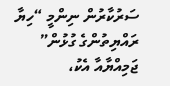ސަރުކާރުން ނިންމީ “ހިޔާ ރައްޔިތުންގެ ގުޅުން” ޖަމިއްޔާއާ އެކު،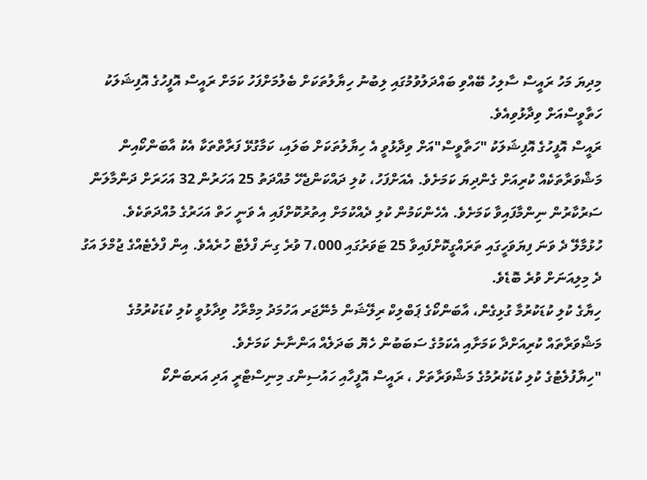މިދިޔަ މަހު ރައީސް ސާލިހު ބޭއްވި ބައްދަލުވުމުގައި ލިބުނު ހިޔާލުތަކަށް ބެލުމަށްފަހު ކަމަށް ރައީސް އޮފީހުގެ އޮފިޝަލަކު ހަތާވީސްއަށް ވިދާޅުވިއެވެ.
ރައީސް އޮފީހުގެ އޮފިޝަލަކު "ހަތާވީސް"އަށް ވިދާޅުވީ އެ ހިޔާލުތަކަށް ބަލައި، ކަމާގުޅޭ ފަރާތްތަކާ އެކު އާބަންކޯއިން މަޝްވަރާތަކެއް ކުރިއަށް ގެންދިޔަ ކަމަށެވެ. އެއަށްފަހު، ކުލި ދައްކަންޖެހޭ މުއްދަތު 25 އަހަރުން 32 އަހަރަށް ދަންމާލަން ސަރުކާރުން ނިންމާފައިވާ ކަމަށެވެ. އެހެންކަމުން ކުލި ދެއްކުމަށް އިތުރުކޮށްފައި އެ ވަނީ ހަތް އަހަރުގެ މުއްދަތަކެވެ.
ހުޅުމާލޭ ދެ ވަނަ ފިޔަވަހީގައި ތަރައްގީކޮށްފައިވާ 25 ޓަވަރުގައި 7،000 ވުރެ ގިނަ ފްލެޓް ހުރެއެވެ. އިން ފްލެޓެއްގެ ޖުމްލަ އަގު ދެ މިލިއަނަށް ވުރެ ބޮޑެވެ.
ހިޔާގެ ކުލި ކުޑަކުރުމާ ގުޅިގެން، އާބަންކޯގެ ޕަބްލިކް ރިލޭޝަން މެނޭޖަރ އަހުމަދު މިމްރާހު ވިދާޅުވީ ކުލި ކުޑަކުރުމުގެ މަޝްވަރާތައް ކުރިއަށްދާ ކަމަށާއި އެކަމުގެ ސަބަބުން ހެޔޮ ބަދަލެއް އަންނާނެ ކަމަށެވެ.
"ހިޔާފުލެޓުގެ ކުލި ކުޑަކުރުމުގެ މަޝްވަރާތަށް ، ރައީސް އޮފީހާއި ހައުސިންގ މިނިސްޓްރީ އަދި އަރބަންކޯ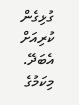ގުޅިގެން ކުރިއަށް އެބަދޭ. މިކަމުގެ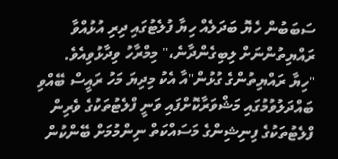ސަބަބުން ހެޔޮ ބަދަލެއް ހިޔާ ފުލެޓުގައި ދިރި އުޅުއްވާ ރައްޔިތުންނަށް ލިބިގެންދާނެ،" މިމްރާހު ވިދާޅުވިއެވެ.
"ހިޔާ ރައްޔިތުންގެ ގުޅުން"އާ އެކު މިދިޔަ މަހު ރައީސް ބޭއްވި ބައްދަލުވުމުގައި މަޝްވަރާކޮށްފައި ވަނީ ފްލެޓުތަކުގެ ވެރިން ފްލެޓުތަކުގެ ފިނިޝިންގެ މަސައްކަތް ނިންމުމަށް ބޭންކުން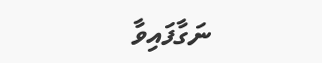ނަގާފައިވާ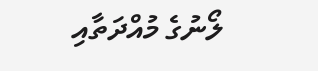ލޯނުގެ މުއްދަތާއި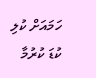ހަމައަށް ކުލި ކުޑަ ކުރުމާ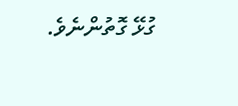ގުޅޭ ގޮތުންނެވެ.